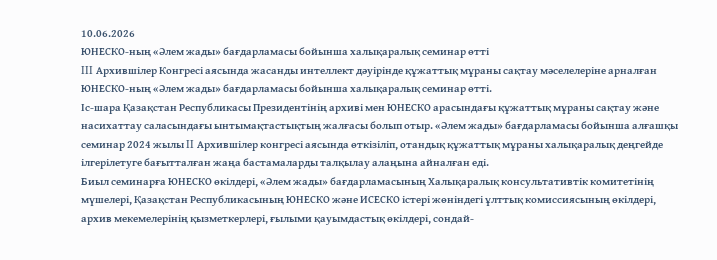10.06.2026
ЮНЕСКО-ның «Әлем жады» бағдарламасы бойынша халықаралық семинар өтті
III Архившілер Конгресі аясында жасанды интеллект дәуірінде құжаттық мұраны сақтау мәселелеріне арналған ЮНЕСКО-ның «Әлем жады» бағдарламасы бойынша халықаралық семинар өтті.
Іс-шара Қазақстан Республикасы Президентінің архиві мен ЮНЕСКО арасындағы құжаттық мұраны сақтау және насихаттау саласындағы ынтымақтастықтың жалғасы болып отыр. «Әлем жады» бағдарламасы бойынша алғашқы семинар 2024 жылы II Архившілер конгресі аясында өткізіліп, отандық құжаттық мұраны халықаралық деңгейде ілгерілетуге бағытталған жаңа бастамаларды талқылау алаңына айналған еді.
Биыл семинарға ЮНЕСКО өкілдері, «Әлем жады» бағдарламасының Халықаралық консультативтік комитетінің мүшелері, Қазақстан Республикасының ЮНЕСКО және ИСЕСКО істері жөніндегі ұлттық комиссиясының өкілдері, архив мекемелерінің қызметкерлері, ғылыми қауымдастық өкілдері, сондай-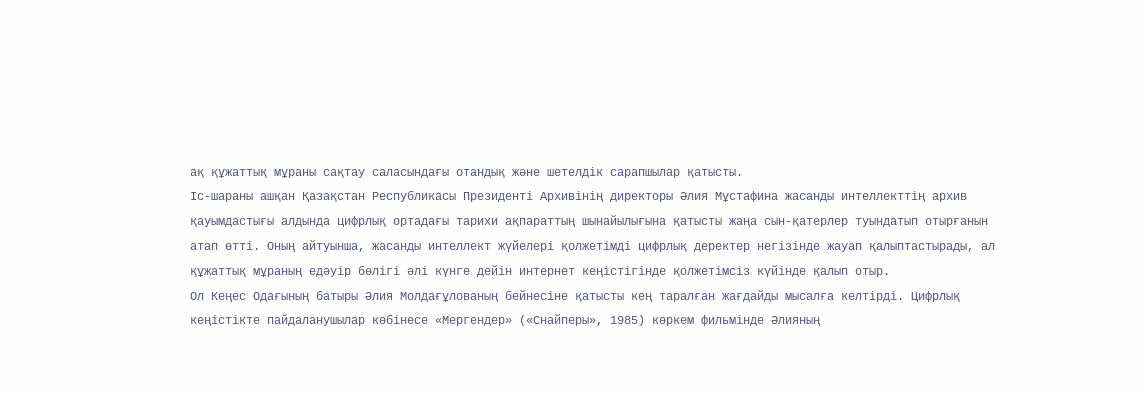ақ құжаттық мұраны сақтау саласындағы отандық және шетелдік сарапшылар қатысты.
Іс-шараны ашқан Қазақстан Республикасы Президенті Архивінің директоры Әлия Мұстафина жасанды интеллекттің архив қауымдастығы алдында цифрлық ортадағы тарихи ақпараттың шынайылығына қатысты жаңа сын-қатерлер туындатып отырғанын атап өтті. Оның айтуынша, жасанды интеллект жүйелері қолжетімді цифрлық деректер негізінде жауап қалыптастырады, ал құжаттық мұраның едәуір бөлігі әлі күнге дейін интернет кеңістігінде қолжетімсіз күйінде қалып отыр.
Ол Кеңес Одағының батыры Әлия Молдағұлованың бейнесіне қатысты кең таралған жағдайды мысалға келтірді. Цифрлық кеңістікте пайдаланушылар көбінесе «Мергендер» («Снайперы», 1985) көркем фильмінде Әлияның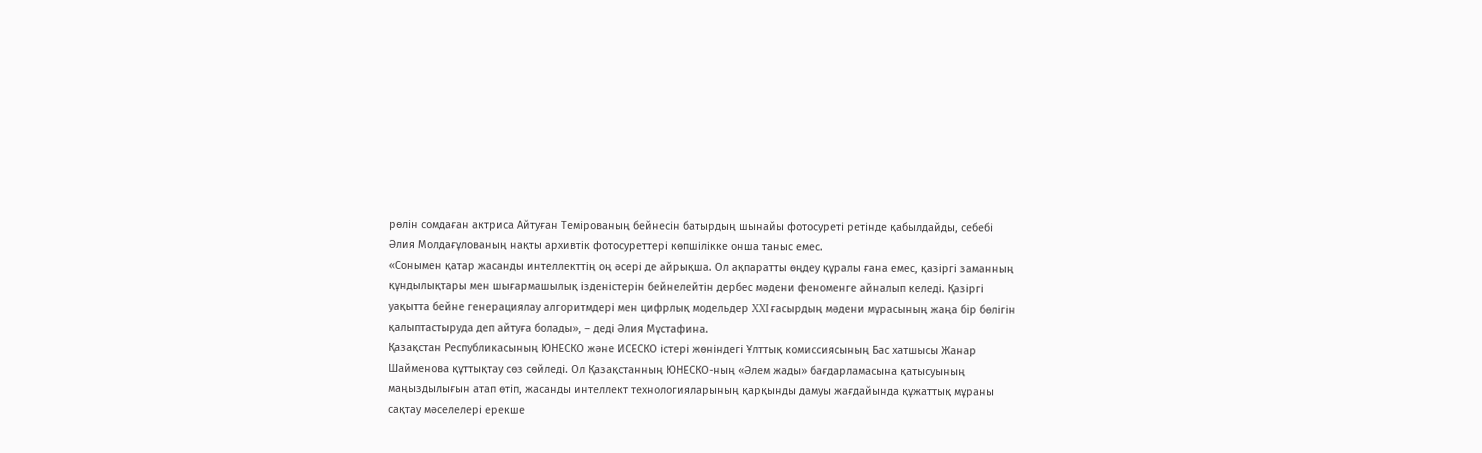рөлін сомдаған актриса Айтуған Темірованың бейнесін батырдың шынайы фотосуреті ретінде қабылдайды, себебі Әлия Молдағұлованың нақты архивтік фотосуреттері көпшілікке онша таныс емес.
«Сонымен қатар жасанды интеллекттің оң әсері де айрықша. Ол ақпаратты өңдеу құралы ғана емес, қазіргі заманның құндылықтары мен шығармашылық ізденістерін бейнелейтін дербес мәдени феноменге айналып келеді. Қазіргі уақытта бейне генерациялау алгоритмдері мен цифрлық модельдер XXI ғасырдың мәдени мұрасының жаңа бір бөлігін қалыптастыруда деп айтуға болады», – деді Әлия Мұстафина.
Қазақстан Республикасының ЮНЕСКО және ИСЕСКО істері жөніндегі Ұлттық комиссиясының Бас хатшысы Жанар Шайменова құттықтау сөз сөйледі. Ол Қазақстанның ЮНЕСКО-ның «Әлем жады» бағдарламасына қатысуының маңыздылығын атап өтіп, жасанды интеллект технологияларының қарқынды дамуы жағдайында құжаттық мұраны сақтау мәселелері ерекше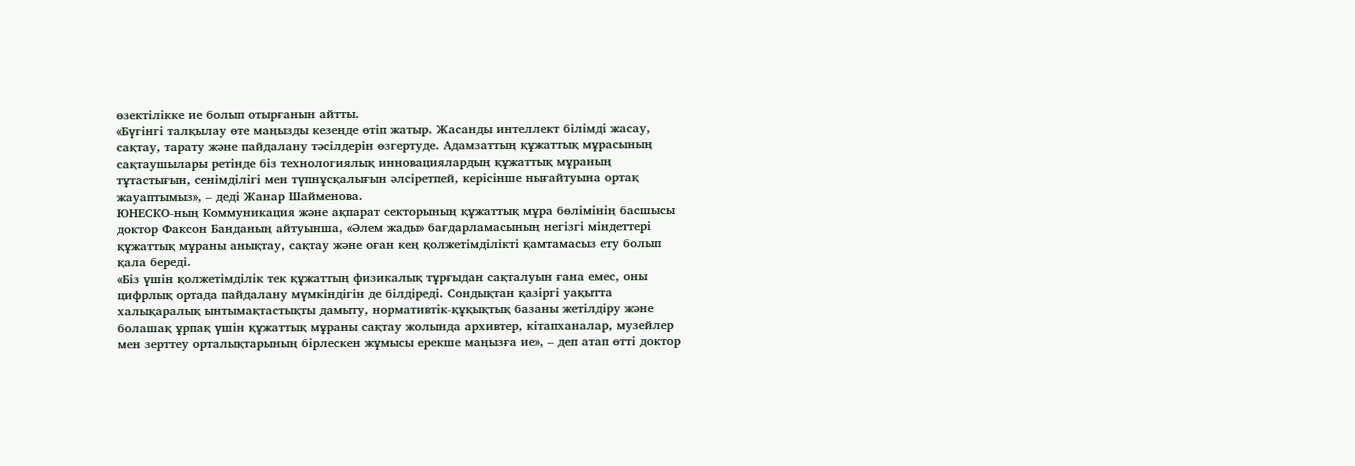өзектілікке ие болып отырғанын айтты.
«Бүгінгі талқылау өте маңызды кезеңде өтіп жатыр. Жасанды интеллект білімді жасау, сақтау, тарату және пайдалану тәсілдерін өзгертуде. Адамзаттың құжаттық мұрасының сақтаушылары ретінде біз технологиялық инновациялардың құжаттық мұраның тұтастығын, сенімділігі мен түпнұсқалығын әлсіретпей, керісінше нығайтуына ортақ жауаптымыз», – деді Жанар Шайменова.
ЮНЕСКО-ның Коммуникация және ақпарат секторының құжаттық мұра бөлімінің басшысы доктор Факсон Банданың айтуынша, «Әлем жады» бағдарламасының негізгі міндеттері құжаттық мұраны анықтау, сақтау және оған кең қолжетімділікті қамтамасыз ету болып қала береді.
«Біз үшін қолжетімділік тек құжаттың физикалық тұрғыдан сақталуын ғана емес, оны цифрлық ортада пайдалану мүмкіндігін де білдіреді. Сондықтан қазіргі уақытта халықаралық ынтымақтастықты дамыту, нормативтік-құқықтық базаны жетілдіру және болашақ ұрпақ үшін құжаттық мұраны сақтау жолында архивтер, кітапханалар, музейлер мен зерттеу орталықтарының бірлескен жұмысы ерекше маңызға ие», – деп атап өтті доктор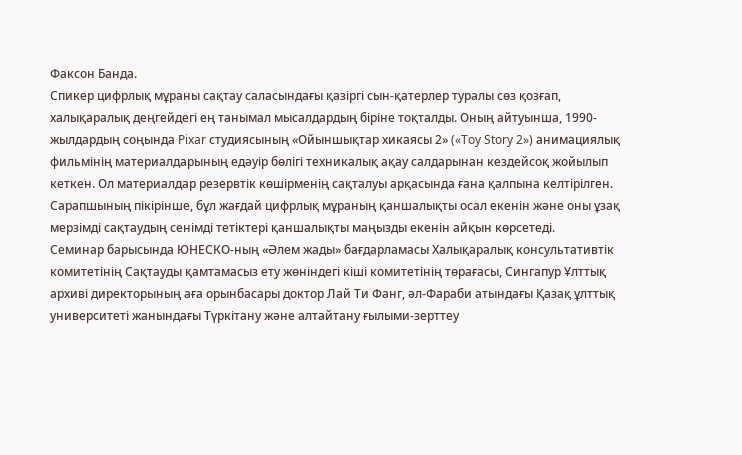Факсон Банда.
Спикер цифрлық мұраны сақтау саласындағы қазіргі сын-қатерлер туралы сөз қозғап, халықаралық деңгейдегі ең танымал мысалдардың біріне тоқталды. Оның айтуынша, 1990-жылдардың соңында Pixar студиясының «Ойыншықтар хикаясы 2» («Toy Story 2») анимациялық фильмінің материалдарының едәуір бөлігі техникалық ақау салдарынан кездейсоқ жойылып кеткен. Ол материалдар резервтік көшірменің сақталуы арқасында ғана қалпына келтірілген. Сарапшының пікірінше, бұл жағдай цифрлық мұраның қаншалықты осал екенін және оны ұзақ мерзімді сақтаудың сенімді тетіктері қаншалықты маңызды екенін айқын көрсетеді.
Семинар барысында ЮНЕСКО-ның «Әлем жады» бағдарламасы Халықаралық консультативтік комитетінің Сақтауды қамтамасыз ету жөніндегі кіші комитетінің төрағасы, Сингапур Ұлттық архиві директорының аға орынбасары доктор Лай Ти Фанг, әл-Фараби атындағы Қазақ ұлттық университеті жанындағы Түркітану және алтайтану ғылыми-зерттеу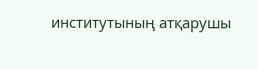институтының атқарушы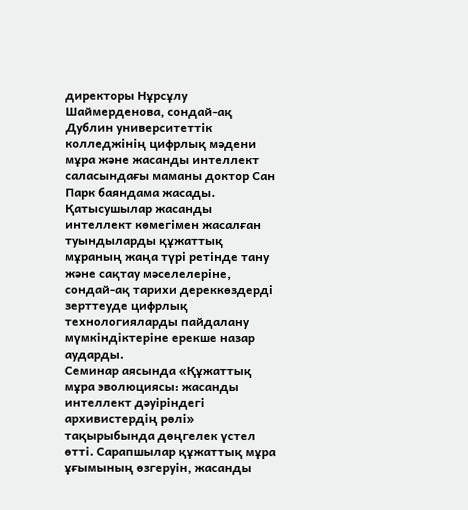директоры Нұрсұлу Шаймерденова, сондай-ақ Дублин университеттік колледжінің цифрлық мәдени мұра және жасанды интеллект саласындағы маманы доктор Сан Парк баяндама жасады.
Қатысушылар жасанды интеллект көмегімен жасалған туындыларды құжаттық мұраның жаңа түрі ретінде тану және сақтау мәселелеріне, сондай-ақ тарихи дереккөздерді зерттеуде цифрлық технологияларды пайдалану мүмкіндіктеріне ерекше назар аударды.
Семинар аясында «Құжаттық мұра эволюциясы: жасанды интеллект дәуіріндегі архивистердің рөлі» тақырыбында дөңгелек үстел өтті. Сарапшылар құжаттық мұра ұғымының өзгеруін, жасанды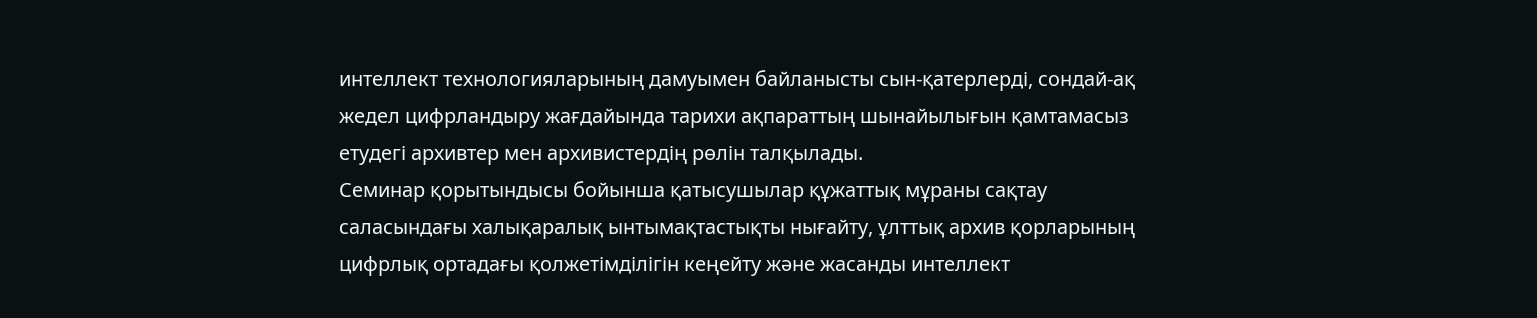интеллект технологияларының дамуымен байланысты сын-қатерлерді, сондай-ақ жедел цифрландыру жағдайында тарихи ақпараттың шынайылығын қамтамасыз етудегі архивтер мен архивистердің рөлін талқылады.
Семинар қорытындысы бойынша қатысушылар құжаттық мұраны сақтау саласындағы халықаралық ынтымақтастықты нығайту, ұлттық архив қорларының цифрлық ортадағы қолжетімділігін кеңейту және жасанды интеллект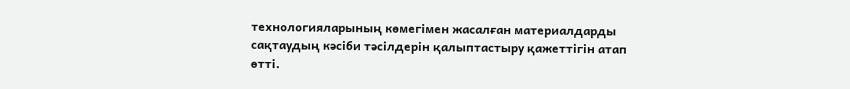технологияларының көмегімен жасалған материалдарды сақтаудың кәсіби тәсілдерін қалыптастыру қажеттігін атап өтті.